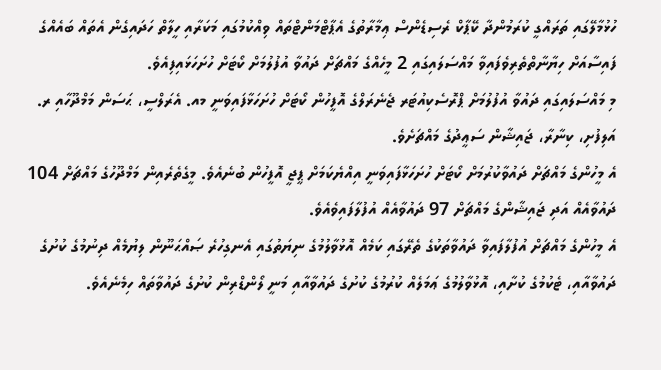ހުޅުމާލޭގައި ތަރައްގީ ކުރަމުންދާ ކޭޕާކް ރެސިޑެންސް ޢިމާރާތުގެ އެޕާޓްމަންޓްތައް ވިއްކުމުގައި މަކަރާއި ހީލާތް ހަދައިގެން އެތައް ބައެއްގެ ފައިސާއަށް ހިޔާނާތްތެރިވެފައިވާ މައްސަލައިގައި 2 މީހެއްގެ މައްޗަށް ދައުވާ އުފުލުމަށް ކޯޓަށް ހުށަހަޅައިފިއެވެ.
މި މައްސަލައިގައި ދައުވާ އުފުލުމަށް ޕްރޮސެކިއުޓަރ ޖެނެރަލްގެ އޮފީހުން ކޯޓަށް ހުށަހަޅާފައިވަނީ މއ. އެރަލްސީ، ޙަސަން މަމްދޫހާއި ރ. އަލިފުށި، ކިނާރާ، ޖައިޝާން ސަޢީދުގެ މައްޗަށެވެ.
އެ މީހުންގެ މައްޗަށް ދައުވާކުރުމަށް ކޯޓަށް ހުށަހަޅާފައިވަނީ އިއްޔެކަމަށް ޕީޖީ އޮފީހުން ބުނެއެވެ. މީގެތެރެއިން މަމްދޫހުގެ މައްޗަށް 104 ދައުވާއެއް އަދި ޖައިޝާންގެ މައްޗަށް 97 ދައުވާއެއް އުފުލާފައިވެއެވެ.
އެ މީހުންގެ މައްޗަށް އުފުލާފައިވާ ދައުވާތަކުގެ ތެރޭގައި ކަމެއް އޮޅުވާލުމުގެ ނިޔަތުގައި އެނގިހުރެ ޞައްޙަނޫން ލިޔުމެއް ދިނުމުގެ ކުށުގެ ދައުވާއާއި، ޓެކުމުގެ ކުށާއި، އޮޅުވާލުމުގެ ޢަމަލެއް ކުރުމުގެ ކުށުގެ ދައުވާއާއި މަނީ ލޯންޑްރިން ކުށުގެ ދައުވާތައް ހިމެނެއެވެ.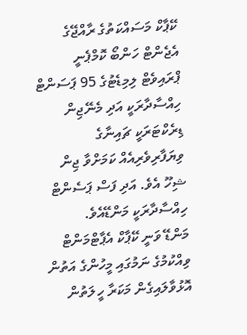ކޭޕާކް މަސައްކަތުގެ ރާއްޖޭގެ އެޖެންޓް ހަންބޯ ކޮމްޕެނީ ޕްރައިވެޓް ލިމިޑެޓުގެ 95 ޕަސަންޓް ހިއްސާދާރަކީ އަދި މެނޭޖިން ޑިރެކްޓަރަކީ ޗައިނާގެ ވިޔަފާރިވެރިއެއް ކަމަށްވާ ޖިން ޝިހޫ އެވެ. އަދި ފަސް ޕަސެންޓް ހިއްސާދާރަކީ މަންޑޭއެވެ.
މަންޑޭ ވަނީ ކޭޕާކް އެޕާޓްމަންޓް ވިއްކުމުގެ ނަމުގައި މީހުންގެ އަތުން އޮޅުވާލައިގެން މަކަރާ ހީލަތުން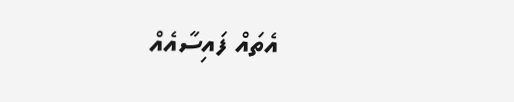އެތައް ފައިސާއެއް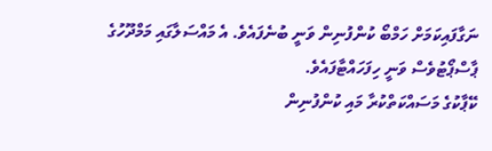ނަގާފައިކަމަށް ހަމްބޯ ކުންފުނިން ވަނީ ބުނެފައެވެ. އެ މައްސަލާގައި މަމްދޫހުގެ ޕާސްޕޯޓުވެސް ވަނީ ހިފަހައްޓާފައެވެ.
ކޭޕާކުގެ މަސައްކަތްކުރާ މައި ކުންފުނިން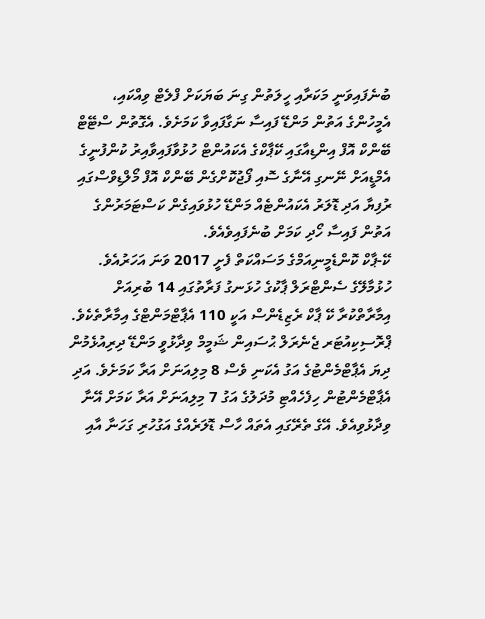ބުނެފައިވަނީ މަކަރާއި ހީލަތުން ގިނަ ބަޔަކަށް ފްލެޓް ވިއްކައި، އެމީހުންގެ އަތުން މަންޑޭ ފައިސާ ނަގާފައިވާ ކަމަށެވެ. އެގޮތުން ސްޓޭޓް ބޭންކް އޮފް އިންޑިއާގައި ކޭޕާކްގެ އެކައުންޓް ހުޅުވާފައިވާއިރު ކުންފުނީގެ އެމްޑީއަށް ނޭނގި އޭނާގެ ސޮއި ފޯޖުކޮށްގެން ބޭންކް އޮފް މޯލްޑިވްސްގައި ރުފިޔާ އަދި ޑޮލަރު އެކައުންޓެއް މަންޑޭ ހުޅުވައިގެން ކަސްޓަމަރުންގެ އަތުން ފައިސާ ހޯދި ކަމަށް ބުނެފައިވެއެވެ.
ކޭ-ޕާކް ކޮންޑެމީނިއަމްގެ މަސައްކަތް ފެށީ 2017 ވަނަ އަހަރުއެވެ. ހުޅުމާލޭގެ ސެންޓްރަލް ޕާކުގެ ހުޅަނގު ފަރާތުގައި 14 ބުރިއަށް އިމާރާތްކުރާ ކޭ ޕާކް ރެޒިޑެންސް އަކީ 110 އެޕާޓްމަންޓްގެ އިމާރާތެކެވެ.
ޕްރޮސިކިއުޓަރ ޖެނެރަލް ޙުސައިން ޝަމީމް ވިދާޅުވީ މަންޑޭ ދިރިއުޅެމުން ދިޔަ އެޕާޓްމެންޓުގެ އަގު އެކަނި ވެސް 8 މިލިއަނަށް އަރާ ކަމަށެވެ. އަދި އެޕާޓްމެންޓުން ހިފެހެއްޓި މުދަލުގެ އަގު 7 މިލިއަނަށް އަރާ ކަމަށް އޭނާ ވިދާޅުވިއެވެ. އޭގެ ތެރޭގައި އެތައް ހާސް ޑޮލަރެއްގެ އަގުހުރި ގަހަނާ އާއި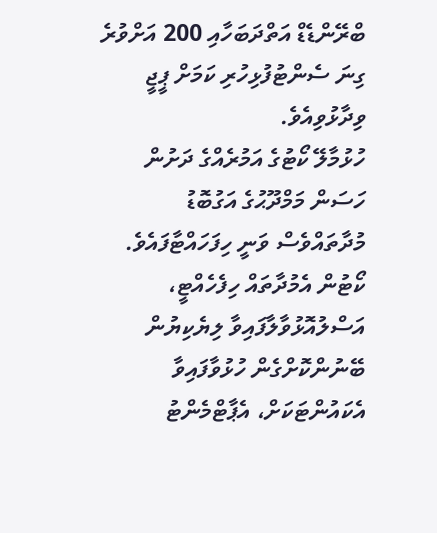ބްރޭންޑެޑް އަތްދަބަހާއި 200 އަށްވުރެ ގިނަ ސެންޓުފުޅިހުރި ކަމަށް ޕީޖީ ވިދާޅުވިއެވެ.
ހުޅުމާލޭ ކޯޓުގެ އަމުރެއްގެ ދަށުން ހަސަން މަމްދޫޙުގެ އަގުބޮޑު މުދާތައްވެސް ވަނީ ހިފަހައްޓާފައެވެ. ކޯޓުން އެމުދާތައް ހިފެހެއްޓީ، އަސްލުއޮޅުވާލާފައިވާ ލިޔެކިޔުން ބޭނުންކޮށްގެން ހުޅުވާފައިވާ އެކައުންޓަކަށް، އެޕާޓްމެންޓު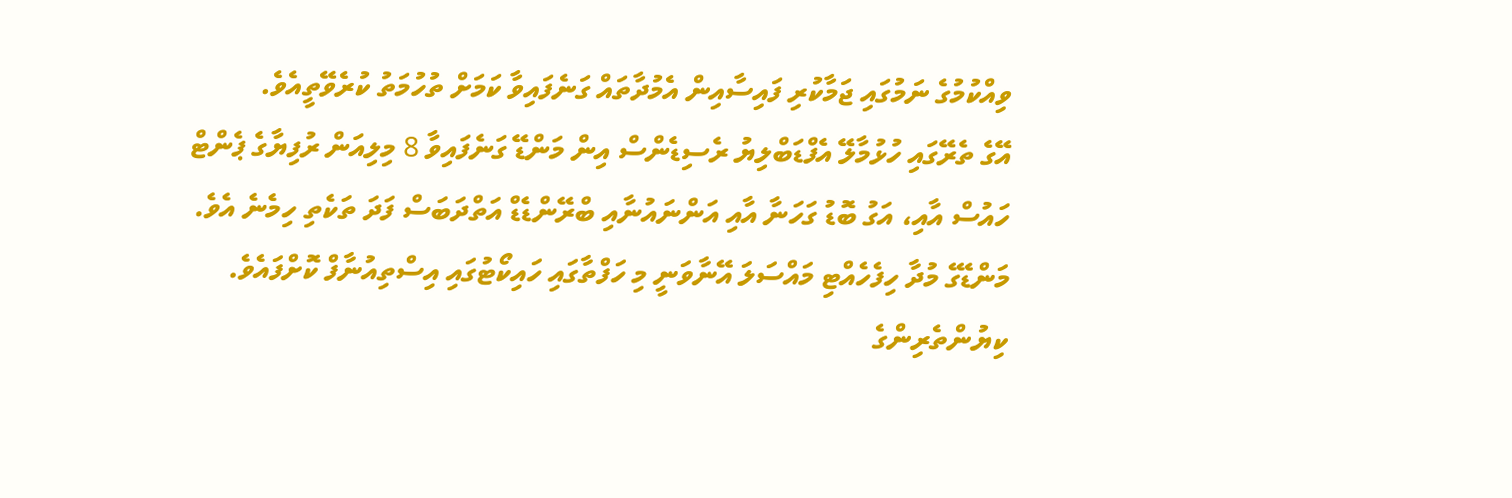ވިއްކުމުގެ ނަމުގައި ޖަމާކުރި ފައިސާއިން އެމުދާތައް ގަނެފައިވާ ކަމަށް ތުހުމަތު ކުރެވޭތީއެވެ.
އޭގެ ތެރޭގައި ހުޅުމާލޭ އެފްޑަބްލިޔު ރެސިޑެންސް އިން މަންޑޭ ގަނެފައިވާ 8 މިލިއަން ރުފިޔާގެ ޕެންޓް ހައުސް އާއި، އަގު ބޮޑު ގަހަނާ އާއި އަންނައުނާއި ބްރޭންޑެޑް އަތްދަބަސް ފަދަ ތަކެތި ހިމެނެ އެވެ. މަންޑޭގެ މުދާ ހިފެހެއްޓި މައްސަލަ އޭނާވަނީ މި ހަފްތާގައި ހައިކޯޓުގައި އިސްތިއުނާފް ކޮށްފައެވެ.
ކިޔުންތެރިންގެ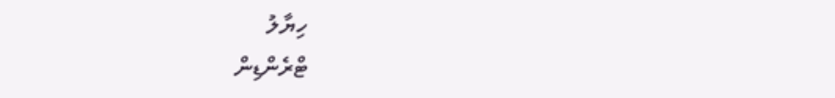ހިޔާލު
ޓްރެންޑިން